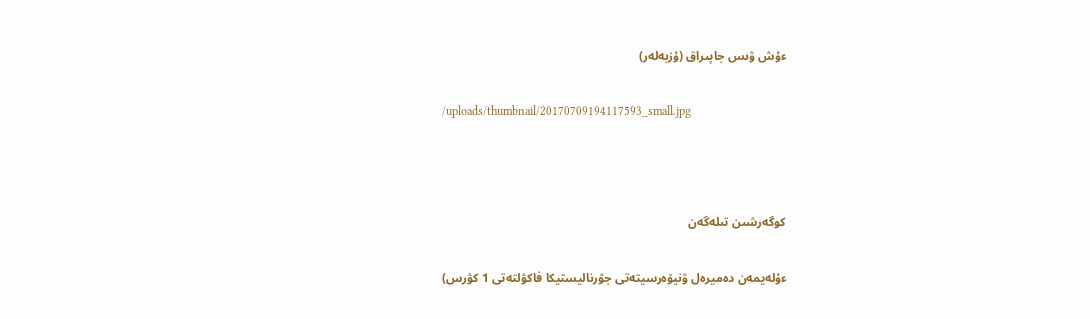ءۇش ۋىس جاپىراق (ۇزبەلەر)

/uploads/thumbnail/20170709194117593_small.jpg



كوگەرشىن تىلەگەن

ءۇلەيمەن دەميرەل ۋنيۆەرسيتەتى جۋرناليستيكا فاكۋلتەتى 1 كۋرس)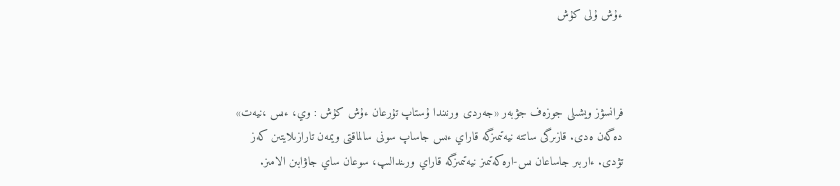ءۇش ۇلى كۇش



فرانسۋز ويشىلى جوزەف جۋبەر «جەردى ورنىندا ۇستاپ تۇرعان ءۇش كۇش : وي، ءىس ،نيەت» دەگەن ەدى. قازىرگى ساتتە نيەتىمىزگە قاراي ءىس جاساپ سونى سالماقتى ويمەن تارازىلايتىن كەز تۋدى. ءاربىر جاساعان ىس-ارەكەتىمىز نيەتىمىزگە قاراي ورىندالىپ، سوعان ساي جاۋابىن الامىز.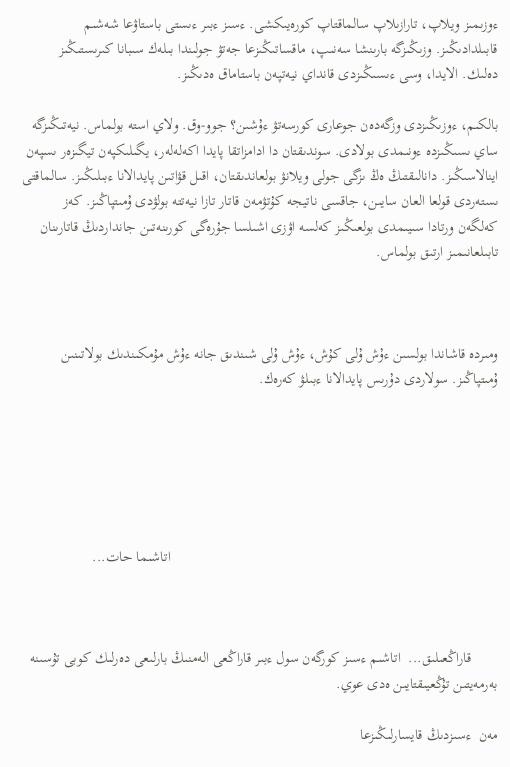ءوزىمىز ويلاپ، تارازىلاپ سالماقتاپ كورەيىكشى. ءسىز ءبىر ءىستى باستاۋعا شەشىم قابىلدادىڭىز. وزىڭىزگە بارىنشا سەنىپ، ماقساتىڭىزعا جەتۋ جولىندا بىلەك سىبانا كىرىستىڭىز دەلىك. الايدا، وسى ءىسىڭىزدى قانداي نيەتپەن باستاماق ەدىڭىز.

بالكىم، ءوزىڭىزدى وزگەدەن جوعارى كورسەتۋ ءۇشىن؟ جوو-وق. ولاي استە بولماس. نيەتىڭىزگە ساي ىسىڭىزدە ءونىمدى بولادى. سوندىقتان دا ادامزاتقا پايدا اكەلەلەر، يگىلىكپەن تيگىزەر ىسپەن اينالاسىڭىز. دانالىقتىڭ ەڭ ىزگى جولى ويلانۋ بولعاندىقتان، اقىل قۋاتىن پايدالانا ءبىلىڭىز. سالماقتى ىستەردى قولعا العان سايىن، جاقسى ناتيجە كۇتۋمەن قاتار تازا نيەتتە بولۋدى ۇمىتپاڭىز. كەز كەلگەن ورتادا سىيىمدى بولعىڭىز كەلسە اۋزى اشىلسا جۇرەگى كورىنەتىن جانداردىڭ قاتارىنان تابىلعانىمىز ارتىق بولماس.



ومىردە قاشاندا بولسىن ءۇش ۇلى كۇش، ءۇش ۇلى شىندىق جانە ءۇش مۇمكىندىك بولاتىنىن ۇمىتپاڭىز. سولاردى دۇرىس پايدالانا ءبىلۋ كەرەك.






                                                                                       اتاشىما حات...



       قاراڭعىلىق...  اتاشىم ءسىز كورگەن سول ءبىر قاراڭعى الەمنىڭ بارلىعى دەرلىك كوبى تۇسىنە بەرمەيتىن تۇڭعيىقتايىن ەدى عوي.

مەن  ءسىزدىڭ قايسارلىڭىزعا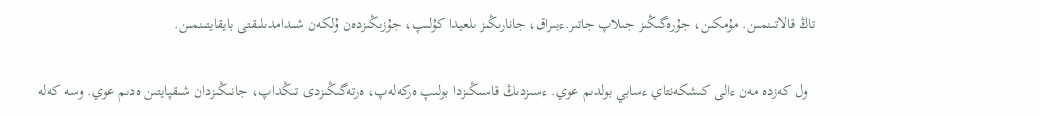تاڭ قالاتىنمىن. مۇمكىن، جۇرەگىڭىز جىلاپ جاتىر.ءبىراق، جانارىڭىز ىلعيدا كۇلىپ، جۇزىڭىزدەن ۇلكەن شىدامدىلىقتى بايقايتىنمىن.

  ول كەزدە مەن ءالى كىشكەنتاي ءسابي بولدىم عوي. ءسىزدىڭ قاسىڭىزدا بولىپ ەركەلەپ، ەرتەگىڭىزدى تىڭداپ، جانىڭىزدان شىقپايتىن ەدىم عوي. وسە كەلە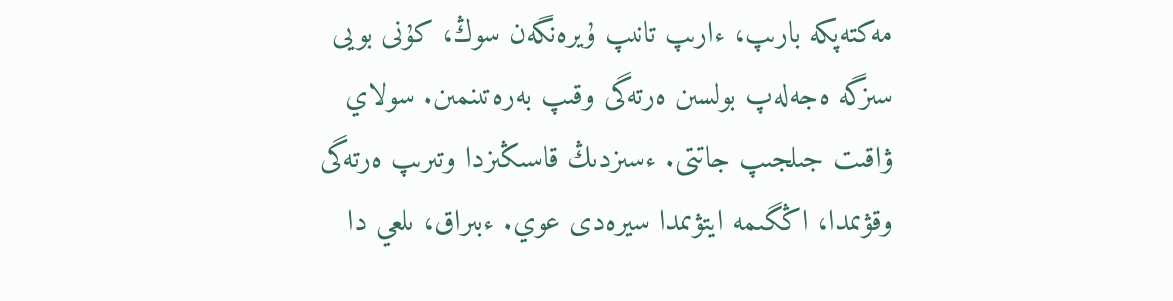مەكتەپكە بارىپ، ءارىپ تانىپ ۇيرەنگەن سوڭ، كۇنى بويى سىزگە ەجەلەپ بولسىن ەرتەگى وقىپ بەرەتىنمىن. سولاي ۋاقىت جىلجىپ جاتتى. ءسىزدىڭ قاسىڭىزدا وتىرىپ ەرتەگى وقۋىمدا، اڭگىمە ايتۋىمدا سيرەدى عوي. ءبىراق، ىلعي دا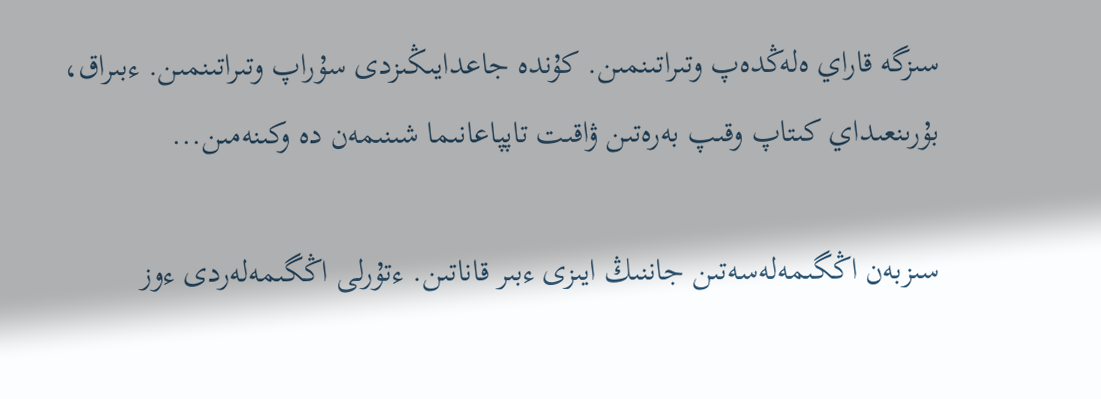سىزگە قاراي ەلەڭدەپ وتىراتىنمىن. كۇندە جاعدايىڭىزدى سۇراپ وتىراتىنمىن. ءبىراق، بۇرىنعىداي كىتاپ وقىپ بەرەتىن ۋاقىت تاپپاعانىما شىنىمەن دە وكىنەمىن...

سىزبەن اڭگىمەلەسەتىن جاننىڭ ايىزى ءبىر قاناتىن. ءتۇرلى اڭگىمەلەردى ءوز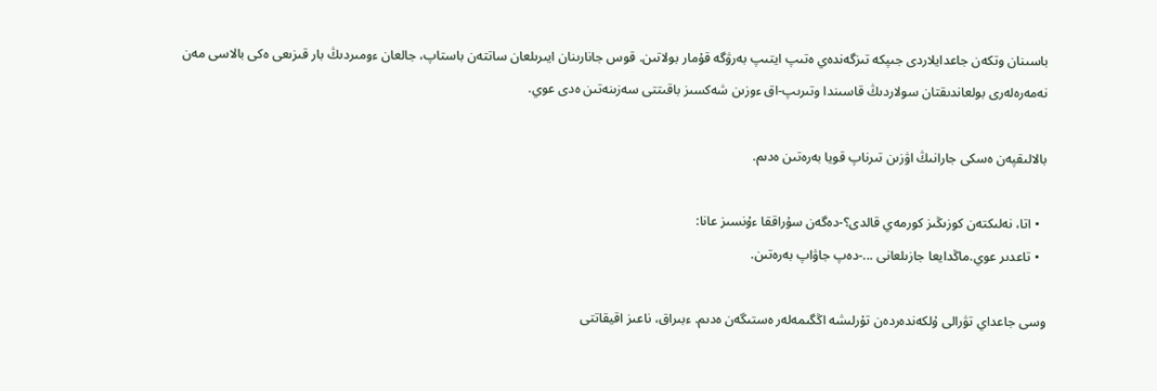باسىنان وتكەن جاعدايلاردى جىپكە تىزگەندەي ەتىپ ايتىپ بەرۋگە قۇمار بولاتىن. قوس جانارىنان ايىرىلعان ساتتەن باستاپ، جالعان ءومىردىڭ بار قىزىعى ەكى بالاسى مەن نەمەرەلەرى بولعاندىقتان سولاردىڭ قاسىندا وتىرىپ-اق ءوزىن شەكسىز باقىتتى سەزىنەتىن ەدى عوي.

بالالىقپەن ەسكى جارانىڭ اۋزىن تىرناپ قويا بەرەتىن ەدىم.

  • اتا، نەلىكتەن كوزىڭىز كورمەي قالدى؟-دەگەن سۇراققا ءۇنسىز عانا:
  • تاعدىر عوي.ماڭدايعا جازىلعانى ...-دەپ جاۋاپ بەرەتىن.

وسى جاعداي تۋرالى ۇلكەندەردەن تۇرلىشە اڭگىمەلەر ەستىگەن ەدىم. ءبىراق، ناعىز اقيقاتتى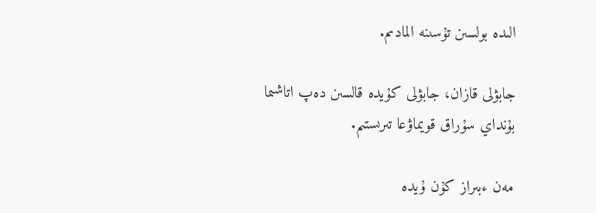الىدە بولسىن تۇسىنە المادىم.

جابۋلى قازان، جابۋلى كۇيدە قالسىن دەپ اتاشىما بۇنداي سۇراق قويماۋعا تىرىستىم.

مەن ءبىراز كۇن ۇيدە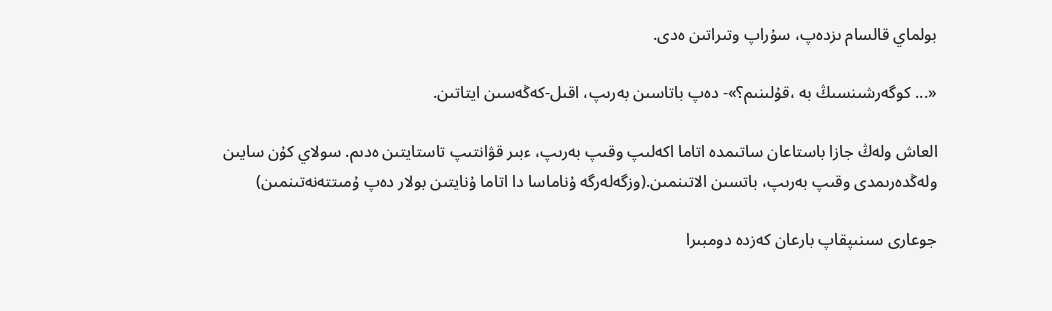بولماي قالسام ىزدەپ، سۇراپ وتىراتىن ەدى.

«... كوگەرشىنسىڭ بە ،قۇلىنىم؟»- دەپ باتاسىن بەرىپ، اقىل-كەڭەسىن ايتاتىن.

العاش ولەڭ جازا باستاعان ساتىمدە اتاما اكەلىپ وقىپ بەرىپ، ءبىر قۋانتىپ تاستايتىن ەدىم. سولاي كۇن سايىن ولەڭدەرىمدى وقىپ بەرىپ، باتسىن الاتىنمىن.(وزگەلەرگە ۇناماسا دا اتاما ۇنايتىن بولار دەپ ۇمىتتەنەتىنمىن)

جوعارى سىنىپقاپ بارعان كەزدە دومبىرا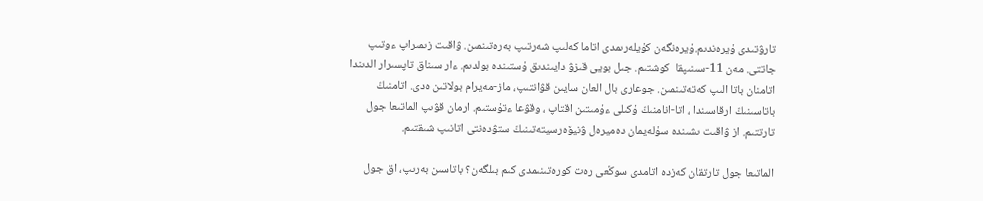تارۋتىدى ۇيرەندىم.ۇيرەنگەن كۇيلەرىمدى اتاما كەلىپ شەرتىپ بەرەتىنمىن. ۋاقىت زىمىراپ ءوتىپ جاتتى. مەن 11-سىنىپقا  كوشتىم. جىل بويى قىزۋ دايىندىق ۇستىندە بولدىم. ءار سىناق تاپسىرار الدىندا اتامنان باتا الىپ كەتەتىنمىن. جوعارى بال العان سايىن قۋانتىپ، ماز-مەيرام بولاتىن ەدى. اتامنىڭ باتاسىنىڭ ارقاسىندا ، اتا-انامنىڭ ۇكىلى ءۇمىتىن اقتاپ ، وقۋعا ءتۇستىم. ارمان قۋىپ الماتىعا جول تارتتىم. از ۋاقىت ىشىندە سۇلەيمان دەميرەل ۋنيۆەرسيتەتىنىڭ ستۋدەنتى اتانىپ شىقتىم.

الماتىعا جول تارتقان كەزدە اتامدى سوڭعى رەت كورەتىنىمدى كىم بىلگەن؟ باتاسىن بەرىپ، اق جول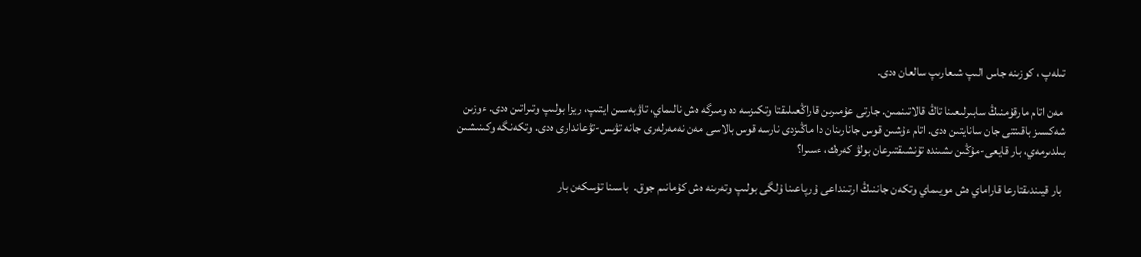تىلەپ ، كوزىنە جاس الىپ شىعارىپ سالعان ەدى.

 مەن اتام مارقۇمنىڭ سابىرلىعىنا تاڭ قالاتىنمىن. جارتى عۇمىرىن قاراڭعىلىقتا وتكىزسە دە ومىرگە ەش نالىماي، تاۋبەسىن ايتىپ، ريزا بولىپ وتىراتىن ەدى. ءوزىن شەكسىز باقىتتى جان سانايتىن ەدى. اتام ءۇشىن قوس جانارىنان دا ماڭىزدى نارسە قوس بالاسى مەن نەمەرلەرى جانە تۋىس-تۋعاندارى ەدى. وتكەنگە وكىنىشىن بىلدىرمەي، بار قايعى-مۇڭىن ىشىندە تۇنشىقتىرعان بولۋ كەرەك، ءسىرا؟

 بار قيىندىقتارعا قاراماي ەش مويىماي وتكەن جاننىڭ ارتىنداعى ۇرپاعىنا ۇلگى بولىپ وتەرىنە ەش كۇمانىم جوق.  باسىنا تۇسكەن بار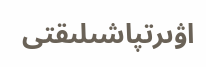اۋىرتپاشىلىقتى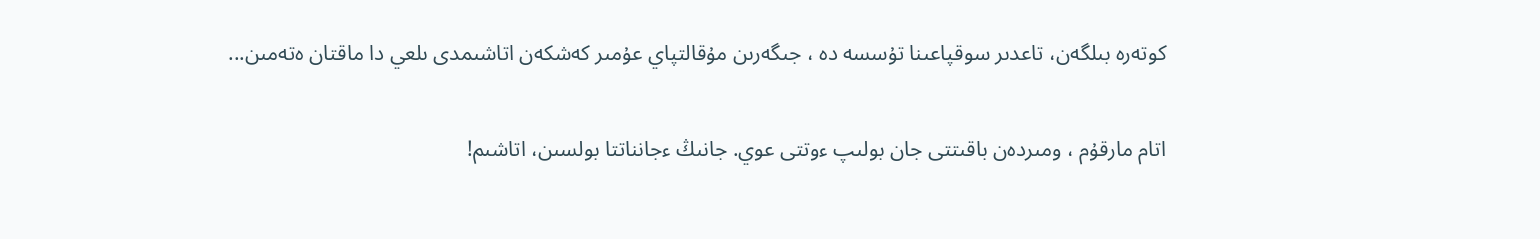كوتەرە بىلگەن، تاعدىر سوقپاعىنا تۇسسە دە ، جىگەرىن مۇقالتپاي عۇمىر كەشكەن اتاشىمدى ىلعي دا ماقتان ەتەمىن...

اتام مارقۇم ، ومىردەن باقىتتى جان بولىپ ءوتتى عوي. جانىڭ ءجانناتتا بولسىن، اتاشىم!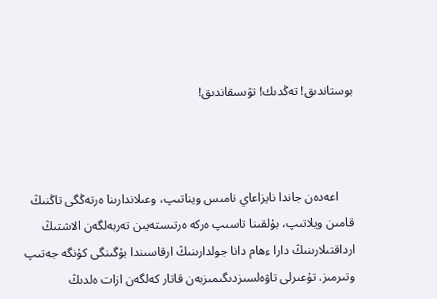بوستاندىق! تەڭدىك! تۋىسقاندىق!



     اعەدەن جاندا نايزاعاي نامىس ويناتىپ، وعىلاندارىنا ەرتەڭگى تاڭنىڭ قامىن ويلاتىپ، بۇلقىنا تاسىپ ەركە ەرتىستەيىن تەربەلگەن الاشتىڭ ارداقتىلارىنىڭ دارا ءھام دانا جولدارىنىڭ ارقاسىندا بۇگىنگى كۇنگە جەتىپ وتىرمىز. تۇعىرلى تاۋەلسىزدىگىمىزبەن قاتار كەلگەن ازات ەلدىڭ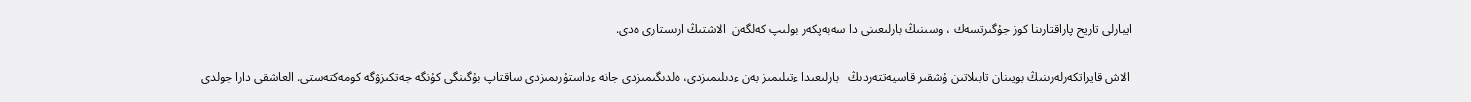ايبارلى تاريح پاراقتارىنا كوز جۇگىرتسەك ، وسىنىڭ بارلىعىنى دا سەبەپكەر بولىپ كەلگەن  الاشتىڭ ارىستارى ەدى.

 الاش قايراتكەرلەرىنىڭ بويىنان تابىلاتىن ۇشقىر قاسيەتتەردىڭ   بارلىعىدا ءتىلىمىز بەن ءدىلىمىزدى، ەلدىگىمىزدى جانە ءداستۇرىمىزدى ساقتاپ بۇگىنگى كۇنگە جەتكىزۋگە كومەكتەستى. العاشقى دارا جولدى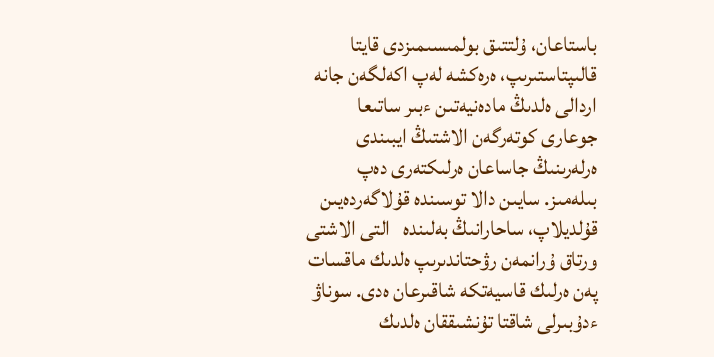باستاعان، ۇلتتىق بولمىسىمىزدى قايتا قالىپتاستىرىپ، ەرەكشە لەپ اكەلگەن جانە اردالى ەلدىڭ مادەنيەتىن ءبىر ساتىعا جوعارى كوتەرگەن الاشتىڭ ايبىندى ەرلەرىنىڭ جاساعان ەرلىكتەرى دەپ بىلەمىز. سايىن دالا توسىندە قۇلاگەردەيىن قۇلديلاپ، ساحارانىڭ بەلىندە   التى الاشتى ورتاق ۇرانمەن رۋحتاندىرىپ ەلدىك ماقسات پەن ەرلىك قاسيەتكە شاقىرعان ەدى. سوناۋ ءدۇبىرلى شاقتا تۇنشىققان ەلدىك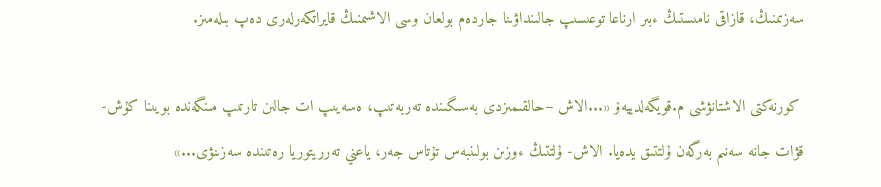سەزىمنىڭ، قازاقى نامىستىڭ ءبىر ارناعا توعىسىپ جالىنداۋىنا جاردەم بولعان وسى الاشىمنىڭ قايراتكەرلەرى دەپ بىلەمىز.

 كورنەكتى الاشتانۋشى م.قويگەلدييەۆ «...الاش –حالقىمىزدى بەسىگىندە تەربەتىپ، ەسەيىپ ات جالىن تارتىپ مىنگەندە بويىنا كۇش-قۋات جانە سەنىم بەرگەن ۇلتتىق يدەيا. الاش- ۇلتتىڭ ءوزىن بولىنبەس تۇتاس جەر، ياعني تەرريتوريا رەتىندە سەزىنۋى...»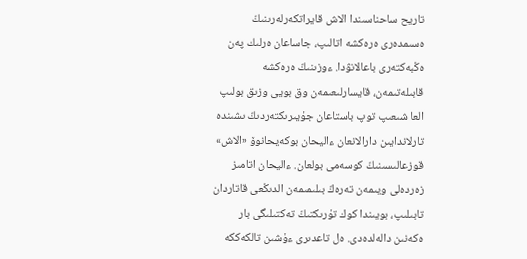تاريح ساحناسىندا الاش قايراتكەرلەرىنىڭ ەسىمدەرى ەرەكشە اتالىپ، جاساعان ەرلىك پەن ەڭبەكتەرى باعالانۋدا. ءوزىنىڭ ەرەكشە قابىلەتىمەن، قايسارلىعىمەن وق بويى وزىق بولىپ العا شىعىپ توپ باستاعان جۇيىرىكتەردىڭ ىشىندە تارلاندايىن دارالانعان ءاليحان بوكەيحانوۆ «الاش» قوزعالىسىنىڭ كوسەمى بولعان. ءاليحان اتامىز زەردەلى ويىمەن تەرەڭ بىلىمىمەن الدىڭعى قاتاردان تابىلىپ، بويىندا كوك تۇرىكتىڭ تەكتىلىگى بار ەكەنىن دالەلدەدى. ەل تاعدىرى ءۇشىن تالكەككە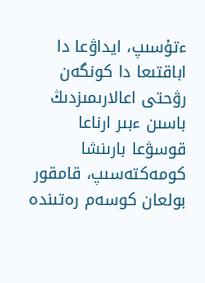ءتۇسىپ، ايداۋعا دا اباقتىعا دا كونگەن رۋحتى اعالارىمىزدىڭ باسىن ءبىر ارناعا قوسۋعا بارىنشا كومەكتەسىپ، قامقور بولعان كوسەم رەتىندە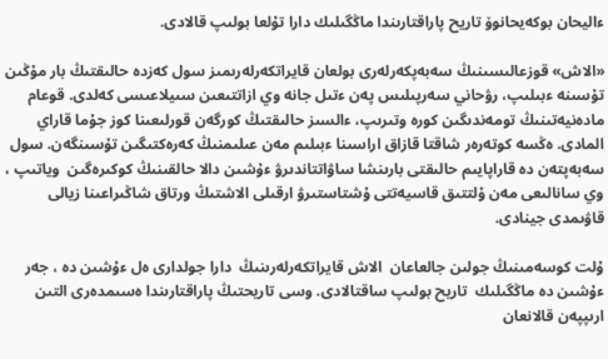ءاليحان بوكەيحانوۆ تاريح پاراقتارىندا ماڭگىلىك دارا تۇلعا بولىپ قالادى.

«الاش» قوزعالىسىنىڭ سەبەپكەرلەرى بولعان قايراتكەرلەرىمىز سول كەزدە حالىقتىڭ بار مۇڭىن تۇسىنە ءبىلىپ، رۋحاني سەرپىلىس پەن ءتىل جانە وي ازاتتىعىن سىيلاعىسى كەلدى. قوعام مادەنيەتىنىڭ تومەندىگىن كورە وتىرىپ، ءالسىز حالىقتىڭ كورگەن قورلىعىنا كوز جۇما قاراي المادى. ەڭسە كوتەرەر شاقتا قازاق اراسىنا ءبىلىم مەن عىلىمنىڭ كەرەكتىگىن تۇسىنگەن. سول سەبەپتەن دە قاراپايىم حالىقتى بارىنشا ساۋاتتاندىرۋ ءۇشىن دالا حالقىنىڭ كوكىرەگىن  وياتىپ ، وي سانالىعى مەن ۇلتتىق قاسيەتتى ۇشتاستىرۋ ارقىلى الاشتىڭ ورتاق شاڭىراعىنا زيالى قاۋىمدى جينادى.

ۇلت كوسەمىنىڭ جولىن جالعاعان  الاش قايراتكەرلەرىنىڭ  دارا جولدارى ەل ءۇشىن دە ، جەر ءۇشىن دە ماڭگىلىك  تاريح بولىپ ساقتالادى. وسى تاريحتىڭ پاراقتارىندا ەسىمدەرى التىن ارىپپەن قالانعان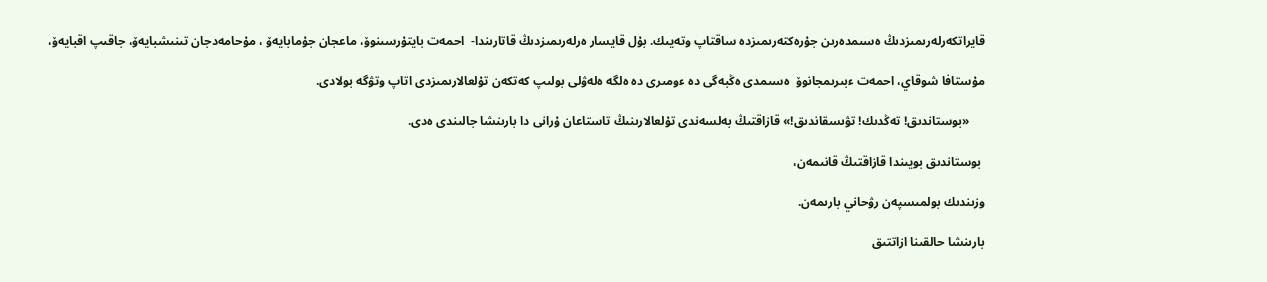قايراتكەرلەرىمىزدىڭ ەسىمدەرىن جۇرەكتەرىمىزدە ساقتاپ وتەيىك. بۇل قايسار ەرلەرىمىزدىڭ قاتارىندا-  احمەت بايتۇرسىنوۆ، ماعجان جۇمابايەۆ ، مۇحامەدجان تىنىشبايەۆ، جاقىپ اقبايەۆ،

مۇستافا شوقاي، احمەت ءبىرىمجانوۆ  ەسىمدى ەڭبەگى دە ءومىرى دە ەلگە ەلەۋلى بولىپ كەتكەن تۇلعالارىمىزدى اتاپ وتۋگە بولادى.

     «بوستاندىق! تەڭدىك! تۋىسقاندىق!» قازاقتىڭ بەلسەندى تۇلعالارىنىڭ تاستاعان ۇرانى دا بارىنشا جالىندى ەدى.

 بوستاندىق بويىندا قازاقتىڭ قانىمەن،

وزىندىك بولمىسپەن رۋحاني بارىمەن.

بارىنشا حالقىنا ازاتتىق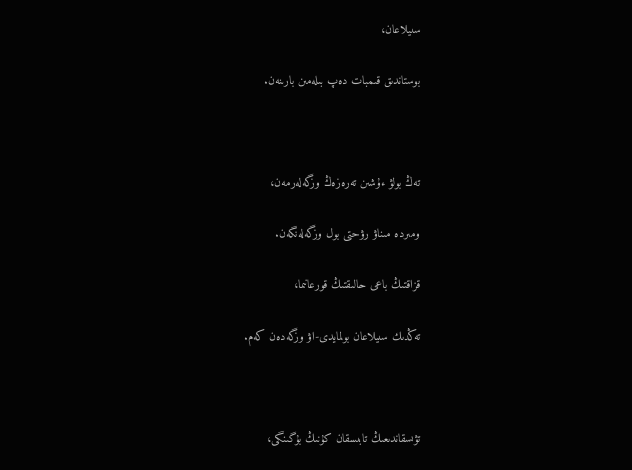سىيلاعان،

بوستاندىق قىمبات دەپ بىلەمىن بارىنەن.



تەڭ بولۋ ءۇشىن تەرەزەڭ وزگەلەرمەن،

ومىردە مىناۋ رۋحتى بول وزگەلەنگەن.

قزاقتىڭ باعى حالىقتىڭ قورعانىما،

تەڭدىك سىيلاعان بولمايدى-اۋ وزگەدەن كەم.



تۋىسقاندىعىڭ تابىسقان كۇنىڭ بۇگىنگى،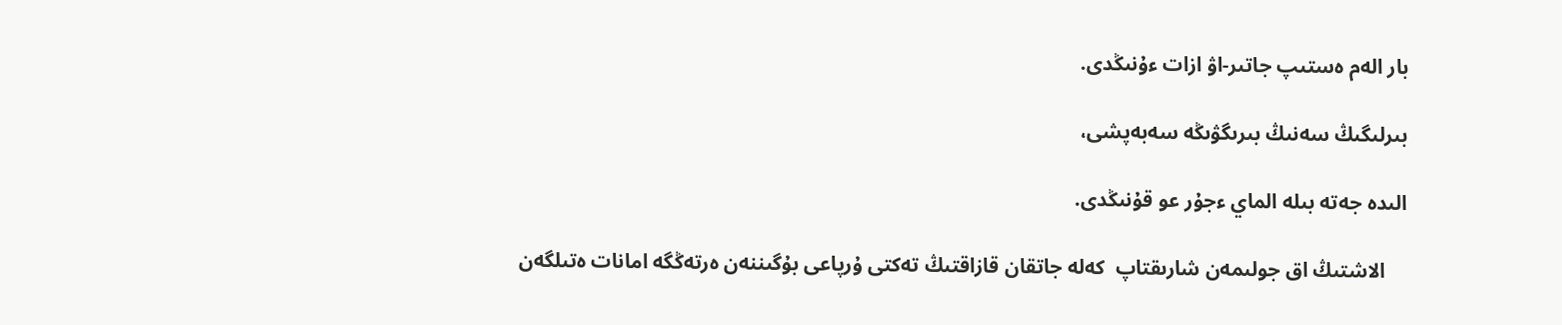بار الەم ەستىپ جاتىر-اۋ ازات ءۇنىڭدى.

بىرلىگىڭ سەنىڭ بىرىگۋىڭە سەبەپشى،

الىدە جەتە بىلە الماي ءجۇر عو قۇنىڭدى.

    الاشتىڭ اق جولىمەن شارىقتاپ  كەلە جاتقان قازاقتىڭ تەكتى ۇرپاعى بۇگىننەن ەرتەڭگە امانات ەتىلگەن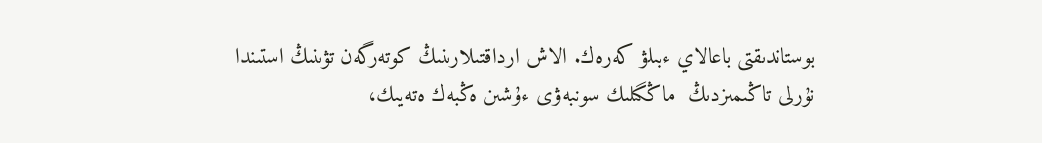بوستاندىقتى باعالاي ءبىلۋ كەرەك. الاش ارداقتىلارىنىڭ كوتەرگەن تۋىنىڭ استىندا نۇرلى تاڭىمىزدىڭ  ماڭگىلىك سونبەۋى ءۇشىن ەڭبەك ەتەيىك،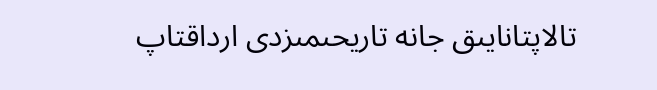تالاپتانايىق جانە تاريحىمىزدى ارداقتاپ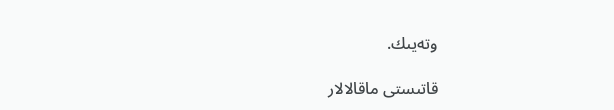وتەيىك.

قاتىستى ماقالالار